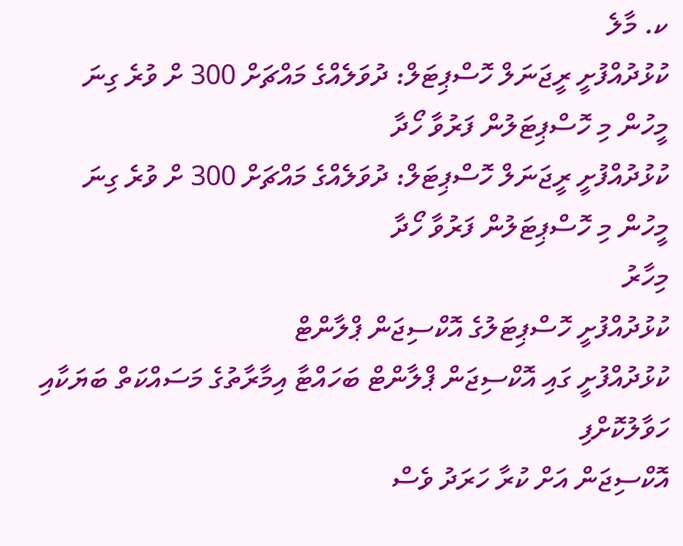ކ. މާލެ
ކުޅުދުއްފުށީ ރީޖަނަލް ހޮސްޕިޓަލް: ދުވަލެއްގެ މައްޗަށް 300 ށް ވުރެ ގިނަ މީހުން މި ހޮސްޕިޓަލުން ފަރުވާ ހޯދާ
ކުޅުދުއްފުށީ ރީޖަނަލް ހޮސްޕިޓަލް: ދުވަލެއްގެ މައްޗަށް 300 ށް ވުރެ ގިނަ މީހުން މި ހޮސްޕިޓަލުން ފަރުވާ ހޯދާ
މިހާރު
ކުޅުދުއްފުށީ ހޮސްޕިޓަލުގެ އޮކްސިޖަން ޕްލާންޓް
ކުޅުދުއްފުށީ ގައި އޮކްސިޖަން ޕްލާންޓް ބަހައްޓާ އިމާރާތުގެ މަސައްކަތް ބަޔަކާއި ހަވާލުކޮށްފި
އޮކްސިޖަން އަށް ކުރާ ހަރަދު ވެސް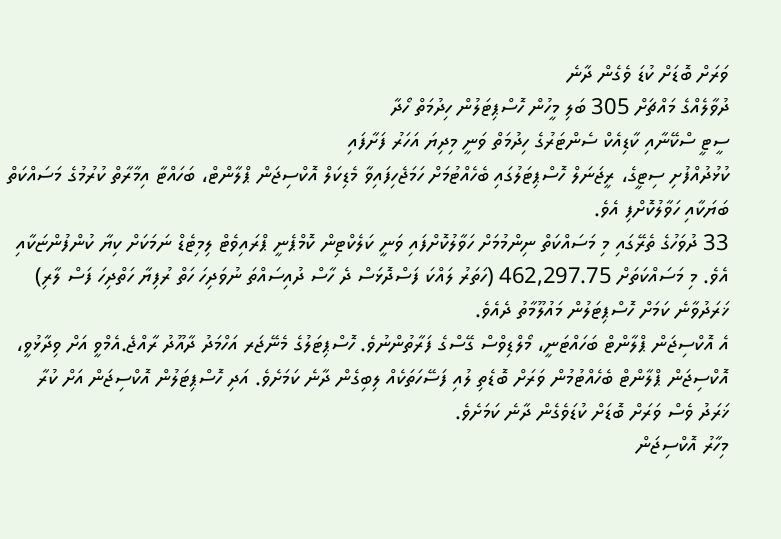ވަރަށް ބޮޑަށް ކުޑަ ވެގެން ދާނެ
ދުވާލެއްގެ މައްޗަށް 305 ބަލި މީހުން ހޮސްޕިޓަލުން ހިދުމަތް ހޯދާ
ސީޓީ ސްކޭނާއި ކާޑިއެކް ސެންޓަރުގެ ހިދުމަތް ވަނީ މިދިޔަ އަހަރު ފަށާފައި
ކުޅުދުއްފުށި ސިޓީގެ، ރީޖަނަލް ހޮސްޕިޓަލުގައި ބެހެއްޓުމަށް ހަމަޖެހިފައިވާ މެޑިކަލް އޮކްސިޖަން ޕްލާންޓް، ބަހައްޓާ އިމާރާތް ކުރުމުގެ މަސައްކަތް ބަޔަކާއި ހަވާލުކޮށްފި އެވެ.
33 ދުވަހުގެ ތެރޭގައި މި މަސައްކަތް ނިންމުމަށް ހަވާލުކޮށްފައި ވަނީ ކަލެކްޓިން ކޮމްޕެނީ ޕްރައިވެޓް ލިމިޓެޑް ނަމަކަށް ކިޔާ ކުންފުންޏަކާއި އެވެ. މި މަސައްކަތަށް 462,297.75 (ހަތަރު ލައްކަ ފަސްދޮޅަސް ދެ ހާސް ދުއިސައްތަ ނުވަދިހަ ހަތް ރުފިޔާ ހަތްދިހަ ފަސް ލާރި) ޚަރަދުވާނެ ކަމަށް ހޮސްޕިޓަލުން މައުލޫމާތު ދެއެވެ.
އެ އޮކްސިޖަން ޕްލާންޓް ބަހައްޓަނީ، މޯލްޑިވްސް ގޭސްގެ ފަރާތުންނުވެ. ހޮސްޕިޓަލުގެ މެނޭޖަރ އަހްމަދު ދާއޫދު ރާއްޖެ.އެމްވީ އަށް ވިދާޅުވީ، އޮކްސިޖަން ޕްލާންޓް ބެހެއްޓުމުން ވަރަށް ބޮޑެތި ލުއި ފަސޭހަތަކެއް ލިބިގެން ދާނެ ކަމަށެވެ. އަދި ހޮސްޕިޓަލުން އޮކްސިޖަން އަށް ކުރާ ޚަރަދު ވެސް ވަރަށް ބޮޑަށް ކުޑަވެގެން ދާނެ ކަމަށެވެ.
މިހާރު އޮކްސިޖަން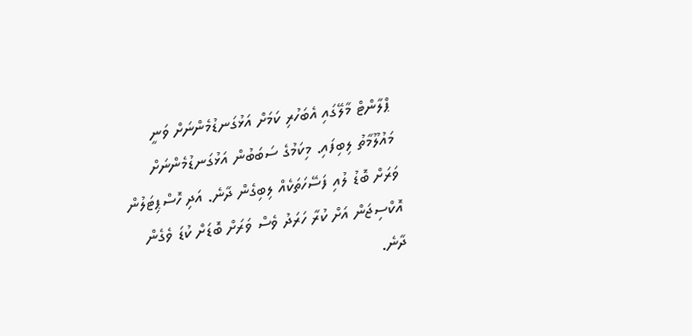ޕްލާންޓް މާލޭގައި އެބަހުރި ކަމަށް އަޅުގަނޑުމެންނަށް ވަނީ މައުލޫމާތު ލިބިފައި. މިކަމުގެ ސަބަބުން އަޅުގަނޑުމެންނަށް ވަރަށް ބޮޑު ލުއި ފަސޭހަތަކެއް ލިބިގެން ދާނެ. އަދި ހޮސްޕިޓަލުން އޮކްސިޖަން އަށް ކުރާ ހަރަދު ވެސް ވަރަށް ބޮޑަށް ކުޑަ ވެގެން ދާނެ.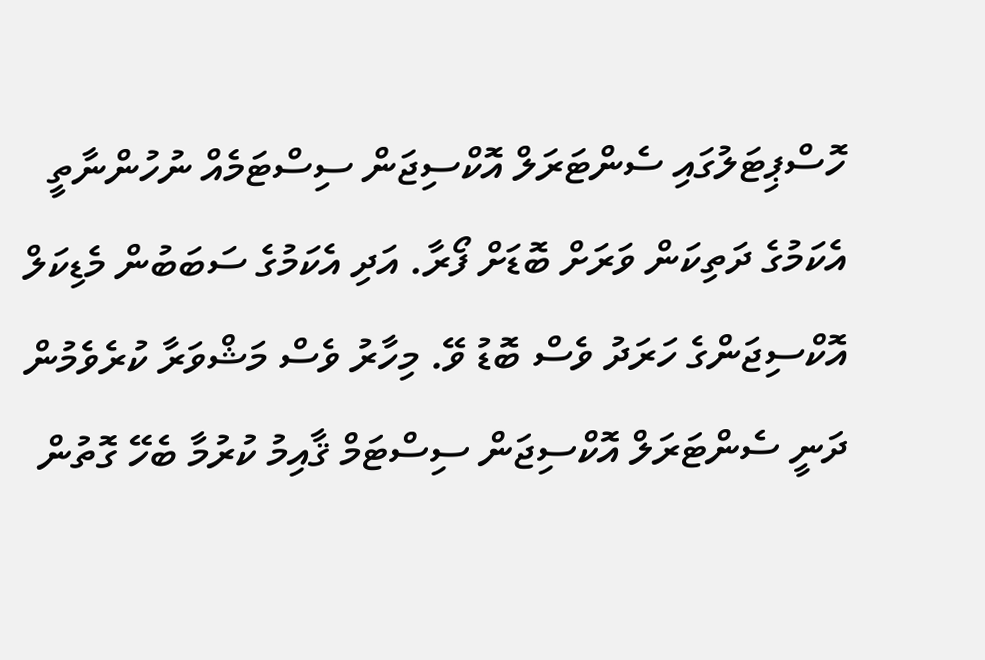ހޮސްޕިޓަލުގައި ސެންޓަރަލް އޮކްސިޖަން ސިސްޓަމެއް ނުހުންނާތީ އެކަމުގެ ދަތިކަން ވަރަށް ބޮޑަށް ފޯރާ. އަދި އެކަމުގެ ސަބަބުން މެޑިކަލް އޮކްސިޖަންގެ ހަރަދު ވެސް ބޮޑު ވޭ. މިހާރު ވެސް މަޝްވަރާ ކުރެވެމުން ދަނީ ސެންޓަރަލް އޮކްސިޖަން ސިސްޓަމް ޤާއިމު ކުރުމާ ބެހޭ ގޮތުން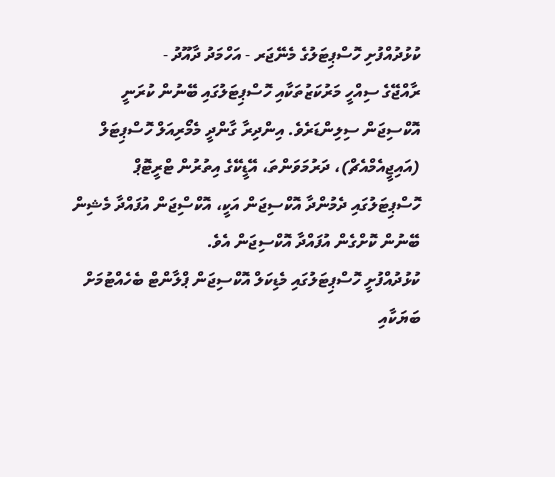ކުޅުދުއްފުށި ހޮސްޕިޓަލުގެ މެނޭޖަރ - އަހްމަދު ދާއޫދު -
ރާއްޖޭގެ ސިއްހީ މަރުކަޒުތަކާއި ހޮސްޕިޓަލުގައި ބޭނުން ކުރަނީ އޮކްސިޖަން ސިލިންޑަރެވެ. އިންދިރާ ގާންދީ މެމޯރިއަލް ހޮސްޕިޓަލް (އައިޖީއެމްއެޗް)، ދަރުމަވަންތަ، އޭޑީކޭގެ އިތުރުން ޓްރީޓޮޕް ހޮސްޕިޓަލުގައި ދެމުންދާ އޮކްސިޖަން އަކީ، އޮކްސްިޖަން އުފައްދާ މެޝިން ބޭނުން ކޮށްގެން އުފައްދާ އޮކްސިޖަން އެވެ.
ކުޅުދުއްފުށީ ހޮސްޕިޓަލުގައި މެޑިކަލް އޮކްސިޖަން ޕްލާންޓް ބެހެއްޓުމަށް ބަޔަކާއި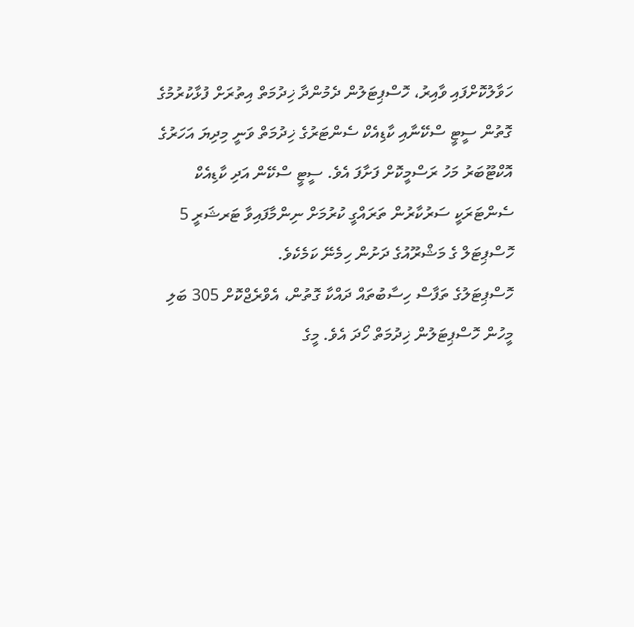ހަވާލުކޮށްފައި ވާއިރު، ހޮސްޕިޓަލުން ދެމުންދާ ޚިދުމަތް އިތުރަށް ފުޅާކުރުމުގެ ގޮތުން ސީޓީ ސްކޭނާއި ކާޑިއެކް ސެންޓަރުގެ ޚިދުމަތް ވަނީ މިދިޔަ އަހަރުގެ އޮކްޓޫބަރު މަހު ރަސްމީކޮށް ފަށާފަ އެވެ. ސީޓީ ސްކޭން އަދި ކާޑިއެކް ސެންޓަރަކީ ސަރުކާރުން ތަރައްގީ ކުރުމަށް ނިންމާފައިވާ ޓަރޝަރީ 5 ހޮސްޕިޓަލް ގެ މަޝްރޫއުގެ ދަށުން ހިމެނޭ ކަމެކެވެ.
ހޮސްޕިޓަލުގެ ތަފާސް ހިސާބުތައް ދައްކާ ގޮތުން، އެވްރެޖްކޮށް 305 ބަލި މީހުން ހޮސްޕިޓަލުން ޚިދުމަތް ހޯދަ އެވެ. މީގެ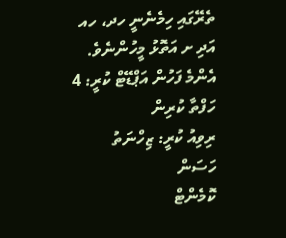ތެރޭގައި ހިމެނެނީ ހދ، ހއ އަދި ށ އަތޮޅު މީހުންނެވެ.
އެންމެ ފަހުން އަޕްޑޭޓް ކުރީ: 4 ހަފްތާ ކުރިން
ރިވިއު ކުރީ: ޒިހްނަތު ހަސަން
ކޮމެންޓް